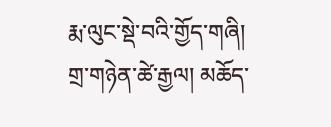རྨ་ལུང་སྡེ་བའི་གྱོད་གཞི།
གྲ་གཉེན་ཚེ་རྒྱལ། མཆོད་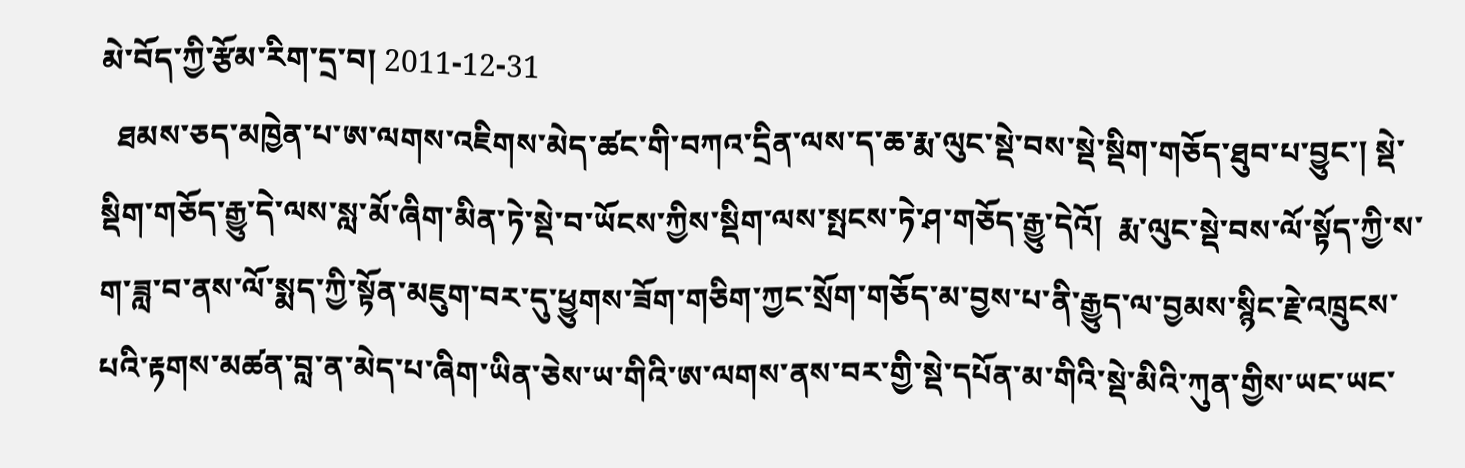མེ་བོད་ཀྱི་རྩོམ་རིག་དྲ་བ། 2011-12-31
  ཐམས་ཅད་མཁྱེན་པ་ཨ་ལགས་འཇིགས་མེད་ཚང་གི་བཀའ་དྲིན་ལས་ད་ཆ་རྨ་ལུང་སྡེ་བས་སྡེ་སྡིག་གཅོད་ཐུབ་པ་བྱུང་། སྡེ་སྡིག་གཅོད་རྒྱུ་དེ་ལས་སླ་མོ་ཞིག་མིན་ཏེ་སྡེ་བ་ཡོངས་ཀྱིས་སྡིག་ལས་སྤངས་ཏེ་ཤ་གཅོད་རྒྱུ་དེའོ།  རྨ་ལུང་སྡེ་བས་ལོ་སྟོད་ཀྱི་ས་ག་ཟླ་བ་ནས་ལོ་སྨད་ཀྱི་སྟོན་མཇུག་བར་དུ་ཕྱུགས་ཟོག་གཅིག་ཀྱང་སྲོག་གཅོད་མ་བྱས་པ་ནི་རྒྱུད་ལ་བྱམས་སྙིང་རྗེ་འཁྲུངས་པའི་རྟགས་མཚན་བླ་ན་མེད་པ་ཞིག་ཡིན་ཅེས་ཡ་གིའི་ཨ་ལགས་ནས་བར་གྱི་སྡེ་དཔོན་མ་གིའི་སྡེ་མིའི་ཀུན་གྱིས་ཡང་ཡང་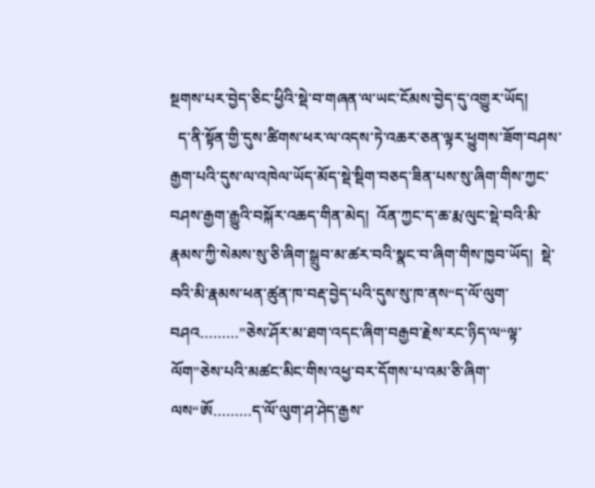སྔགས་པར་བྱེད་ཅིང་ཕྱིའི་སྡེ་བ་གཞན་ལ་ཡང་ངོམས་བྱེད་དུ་འགྱུར་ཡོད།
  ད་ནི་སྟོན་གྱི་དུས་ཚིགས་ཕར་ལ་འདས་ཏེ་འཆར་ཅན་ལྟར་ཕྱུགས་ཟོག་བཤས་རྒྱག་པའི་དུས་ལ་འཁེལ་ཡོད་མོད་སྡེ་སྡིག་བཅད་ཟིན་པས་སུ་ཞིག་གིས་ཀྱང་བཤས་རྒྱག་རྒྱུའི་བསྐོར་འཆད་གིན་མེད།  འོན་ཀྱང་ད་ཆ་རྨ་ལུང་སྡེ་བའི་མི་རྣམས་ཀྱི་སེམས་སུ་ཅི་ཞིག་སྒྲུབ་མ་ཚར་བའི་སྣང་བ་ཞིག་གིས་ཁྱབ་ཡོད།  སྡེ་བའི་མི་རྣམས་ཕན་ཚུན་ཁ་བརྡ་བྱེད་པའི་དུས་སུ་ཁ་ནས“ད་ལོ་ལུག་བཤའ………”ཅེས་ཤོར་མ་ཐག་འདང་ཞིག་བརྒྱབ་རྗེས་རང་ཉིད་ལ“ལྟ་ལོག”ཅེས་པའི་མཚང་མིང་གིས་འཕྱ་བར་དོགས་པ་འམ་ཅི་ཞིག་ལས“ཨོ………ད་ལོ་ལུག་ཤ་ཤེད་རྒྱས་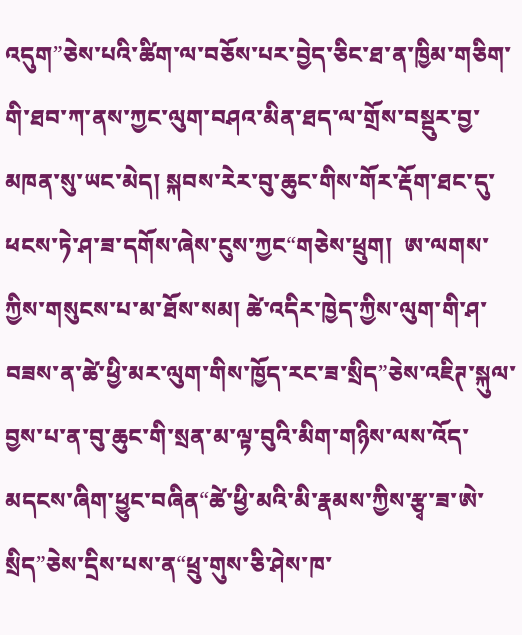འདུག”ཅེས་པའི་ཚིག་ལ་བཅོས་པར་བྱེད་ཅིང་ཐ་ན་ཁྱིམ་གཅིག་གི་ཐབ་ཀ་ནས་ཀྱང་ལུག་བཤའ་མིན་ཐད་ལ་གྲོས་བསྡུར་བྱ་མཁན་སུ་ཡང་མེད། སྐབས་རེར་བུ་ཆུང་གིས་གོར་རྡོག་ཐང་དུ་ཕངས་ཏེ་ཤ་ཟ་དགོས་ཞེས་ངུས་ཀྱང“གཅེས་ཕྲུག།  ཨ་ལགས་ཀྱིས་གསུངས་པ་མ་ཐོས་སམ། ཚེ་འདིར་ཁྱེད་ཀྱིས་ལུག་གི་ཤ་བཟས་ན་ཚེ་ཕྱི་མར་ལུག་གིས་ཁྱོད་རང་ཟ་སྲིད”ཅེས་འཇིཊ་སྐུལ་བྱས་པ་ན་བུ་ཆུང་གི་སྲན་མ་ལྟ་བུའི་མིག་གཉིས་ལས་འོད་མདངས་ཞིག་ཕྱུང་བཞིན“ཚེ་ཕྱི་མའི་མི་རྣམས་ཀྱིས་རྩྭ་ཟ་ཨེ་སྲིད”ཅེས་དྲིས་པས་ན“ཕྲུ་གུས་ཅི་ཤེས་ཁ་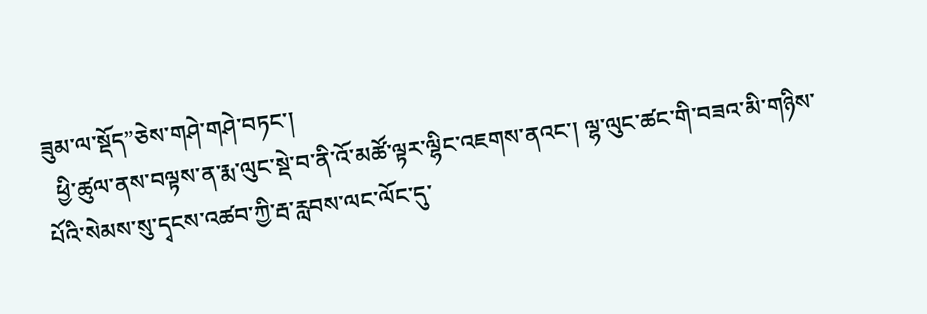ཟུམ་ལ་སྡོད”ཅེས་གཤེ་གཤེ་བཏང་།
  ཕྱི་ཚུལ་ནས་བལྟས་ན་རྨ་ལུང་སྡེ་བ་ནི་འོ་མཚོ་ལྟར་ལྷིང་འཇགས་ནའང་། ལྷ་ལུང་ཚང་གི་བཟའ་མི་གཉིས་པོའི་སེམས་སུ་དྭངས་འཚབ་ཀྱི་རྦ་རླབས་ལང་ལོང་དུ་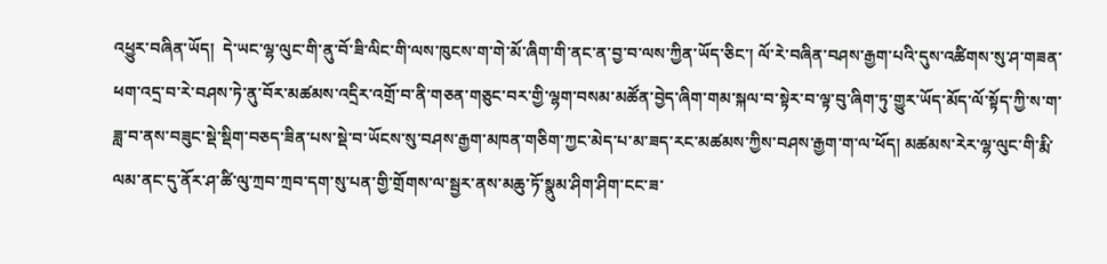འཕྱུར་བཞིན་ཡོད།  དེ་ཡང་ལྷ་ལུང་གི་ནུ་བོ་ཟི་ལིང་གི་ལས་ཁུངས་ག་གེ་མོ་ཞིག་གི་ནང་ན་བྱ་བ་ལས་ཀྱིན་ཡོད་ཅིང་། ལོ་རེ་བཞིན་བཤས་རྒྱག་པའི་དུས་འཚིགས་སུ་ཤ་གཟན་ཕག་འདྲ་བ་རེ་བཤས་ཏེ་ནུ་བོར་མཚམས་འདྲིར་འགྲོ་བ་ནི་གཅན་གཅུང་བར་གྱི་ལྷག་བསམ་མཚོན་བྱེད་ཞིག་གམ་སྐལ་བ་སྟེར་བ་ལྟ་བུ་ཞིག་ཏུ་གྱུར་ཡོད་མོད་ལོ་སྟོད་ཀྱི་ས་ག་ཟླ་བ་ནས་བཟུང་སྡེ་སྡིག་བཅད་ཟིན་པས་སྡེ་བ་ཡོངས་སུ་བཤས་རྒྱག་མཁན་གཅིག་ཀྱང་མེད་པ་མ་ཟད་རང་མཚམས་ཀྱིས་བཤས་རྒྱག་ག་ལ་ཕོད། མཚམས་རེར་ལྷ་ལུང་གི་རྨི་ལམ་ནང་དུ་ནོར་ཤ་ཚི་ལུ་ཀྲབ་ཀྲབ་དག་སུ་པན་གྱི་གྲོགས་ལ་སྦྱར་ནས་མཆུ་ཏོ་སྣུམ་ཤིག་ཤིག་ངང་ཟ་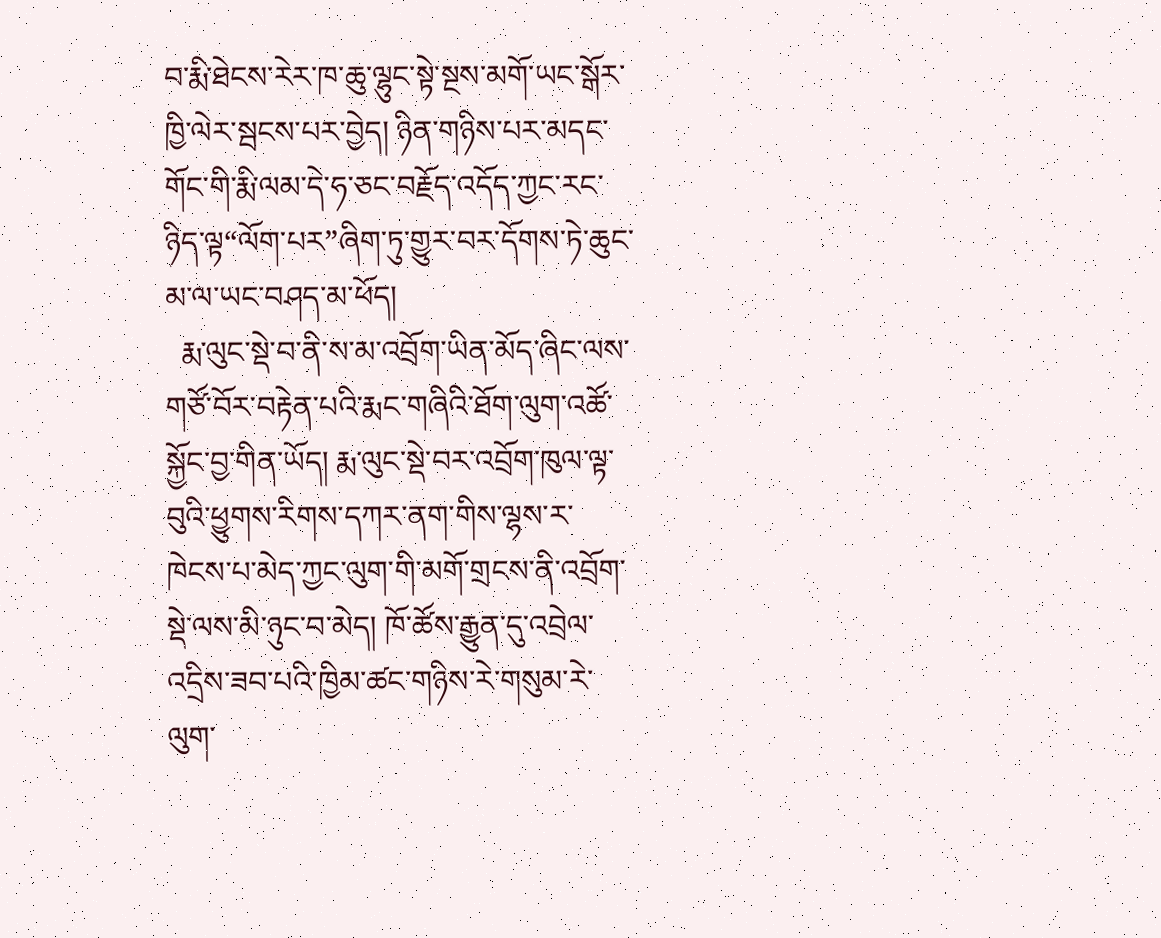བ་རྨི་ཐེངས་རེར་ཁ་ཆུ་ལྷུང་སྟེ་སྔས་མགོ་ཡང་སྒོར་ཁྱི་ལེར་སྦངས་པར་བྱེད། ཉིན་གཉིས་པར་མདང་གོང་གི་རྨི་ལམ་དེ་ཧ་ཅང་བརྗོད་འདོད་ཀྱང་རང་ཉིད་ལྟ“ལོག་པར”ཞིག་ཏུ་གྱུར་བར་དོགས་ཏེ་ཆུང་མ་ལ་ཡང་བཤད་མ་ཕོད།
  རྨ་ལུང་སྡེ་བ་ནི་ས་མ་འབྲོག་ཡིན་མོད་ཞིང་ལས་གཙོ་བོར་བརྟེན་པའི་རྨང་གཞིའི་ཐོག་ལུག་འཚོ་སྐྱོང་བྱ་གིན་ཡོད། རྨ་ལུང་སྡེ་བར་འབྲོག་ཁུལ་ལྟ་བུའི་ཕྱུགས་རིགས་དཀར་ནག་གིས་ལྷས་ར་ཁེངས་པ་མེད་ཀྱང་ལུག་གི་མགོ་གྲངས་ནི་འབྲོག་སྡེ་ལས་མི་ཉུང་བ་མེད། ཁོ་ཚོས་རྒྱུན་དུ་འབྲེལ་འདྲིས་ཟབ་པའི་ཁྱིམ་ཚང་གཉིས་རེ་གསུམ་རེ་ལུག་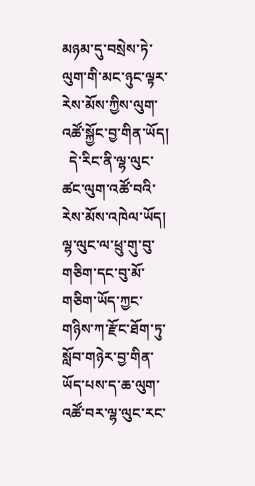མཉམ་དུ་བསྲེས་ཏེ་ལུག་གི་མང་ཉུང་ལྟར་རེས་མོས་ཀྱིས་ལུག་འཚོ་སྐྱོང་བྱ་གིན་ཡོད།
  དེ་རིང་ནི་ལྷ་ལུང་ཚང་ལུག་འཚོ་བའི་རེས་མོས་འཁེལ་ཡོད། ལྷ་ལུང་ལ་ཕྲུ་གུ་བུ་གཅིག་དང་བུ་མོ་གཅིག་ཡོད་ཀྱང་གཉིས་ཀ་རྫོང་ཐོག་ཏུ་སློབ་གཉེར་བྱ་གིན་ཡོད་པས་ད་ཆ་ལུག་འཚོ་བར་ལྷ་ལུང་རང་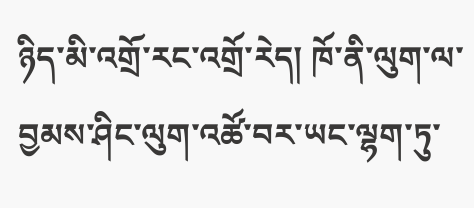ཉིད་མི་འགྲོ་རང་འགྲོ་རེད། ཁོ་ནི་ལུག་ལ་བྱམས་ཤིང་ལུག་འཚོ་བར་ཡང་ལྷག་ཏུ་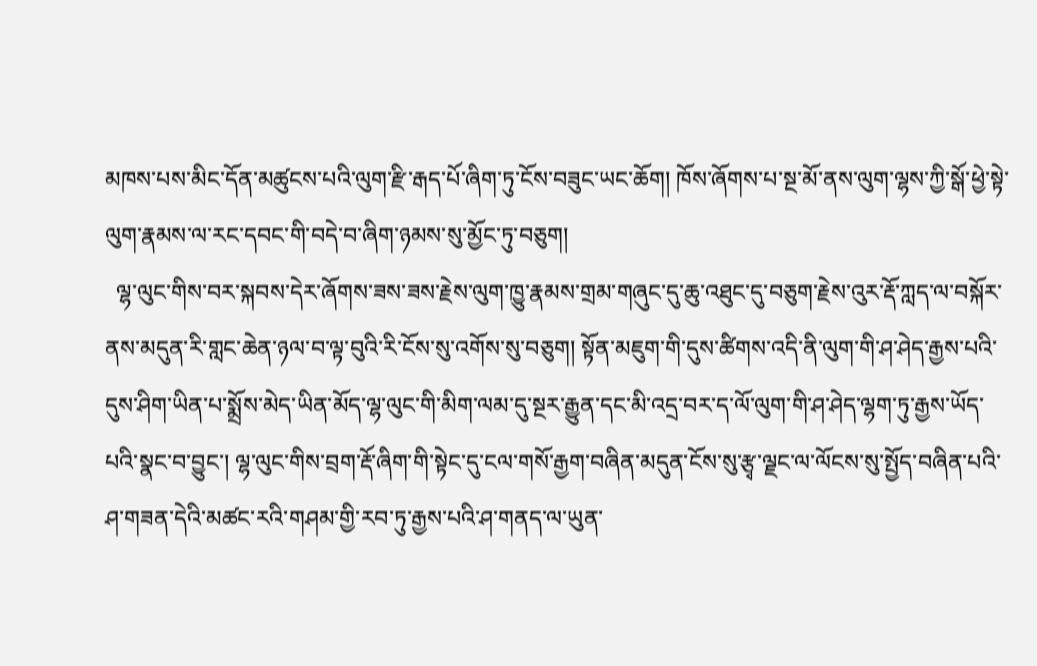མཁས་པས་མིང་དོན་མཚུངས་པའི་ལུག་རྫི་རྒད་པོ་ཞིག་ཏུ་ངོས་བཟུང་ཡང་ཆོག། ཁོས་ཞོགས་པ་སྔ་མོ་ནས་ལུག་ལྷས་ཀྱི་སྒོ་ཕྱེ་སྟེ་ལུག་རྣམས་ལ་རང་དབང་གི་བདེ་བ་ཞིག་ཉམས་སུ་མྱོང་ཏུ་བཅུག།
  ལྷ་ལུང་གིས་བར་སྐབས་དེར་ཞོགས་ཟས་ཟས་རྗེས་ལུག་ཁྱུ་རྣམས་གྲམ་གཞུང་དུ་ཆུ་འཐུང་དུ་བཅུག་རྗེས་འུར་རྡོ་ཀླད་ལ་བསྐོར་ནས་མདུན་རི་གླང་ཆེན་ཉལ་བ་ལྟ་བུའི་རི་ངོས་སུ་འགོས་སུ་བཅུག། སྟོན་མཇུག་གི་དུས་ཚིགས་འདི་ནི་ལུག་གི་ཤ་ཤེད་རྒྱས་པའི་དུས་ཤིག་ཡིན་པ་སྨྲོས་མེད་ཡིན་མོད་ལྷ་ལུང་གི་མིག་ལམ་དུ་སྔར་རྒྱུན་དང་མི་འདྲ་བར་ད་ལོ་ལུག་གི་ཤ་ཤེད་ལྷག་ཏུ་རྒྱས་ཡོད་པའི་སྣང་བ་བྱུང་། ལྷ་ལུང་གིས་བྲག་རྡོ་ཞིག་གི་སྟེང་དུ་ངལ་གསོ་རྒྱག་བཞིན་མདུན་ངོས་སུ་རྩྭ་ལྗང་ལ་ལོངས་སུ་སྤྱོད་བཞིན་པའི་ཤ་གཟན་དེའི་མཚང་རའི་གཤམ་གྱི་རབ་ཏུ་རྒྱས་པའི་ཤ་གནད་ལ་ཡུན་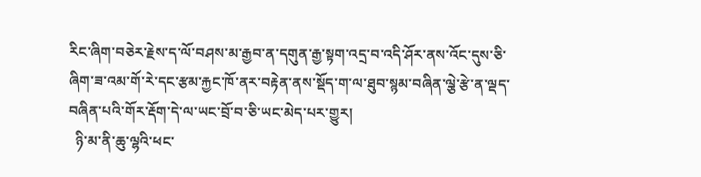རིང་ཞིག་བཅེར་རྗེས་ད་ལོ་བཤས་མ་རྒྱབ་ན་དགུན་རྒྱ་སྟག་འདྲ་བ་འདི་ཤོར་ནས་འོང་དུས་ཅི་ཞིག་ཟ་འམ་གོ་རེ་དང་རྩམ་རྐྱང་ཁོ་ནར་བརྟེན་ནས་སྡོད་ག་ལ་ཐུབ་སྙམ་བཞིན་ལྕེ་རྩེ་ན་ལྡད་བཞིན་པའི་གོར་རྡོག་དེ་ལ་ཡང་བྲོ་བ་ཅི་ཡང་མེད་པར་གྱུར།
  ཉི་མ་ནི་ཆུ་ལྷའི་ཕང་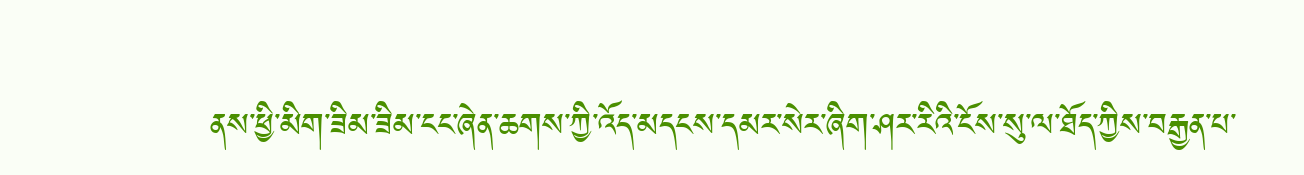ནས་ཕྱི་མིག་ཟིམ་ཟིམ་ངང་ཞེན་ཆགས་ཀྱི་འོད་མདངས་དམར་སེར་ཞིག་ཤར་རིའི་ངོས་སུ་ལ་ཐོད་ཀྱིས་བརྒྱན་པ་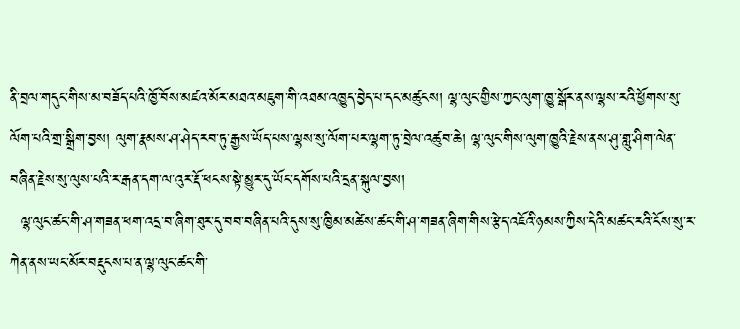ནི་བྲལ་གདུང་གིས་མ་བཟོད་པའི་ཁྱོ་བོས་མཛའ་མོར་མཐའ་མཇུག་གི་འཐམ་འཁྱུད་བྱེད་པ་དང་མཚུངས། ལྷ་ལུང་གྱིས་ཀྱང་ལུག་ཁྱུ་སྒོར་ནས་ལྷས་རའི་ཕྱོགས་སུ་ལོག་པའི་གྲ་སྒྲིག་བྱས། ལུག་རྣམས་ཤ་ཤེད་རབ་ཏུ་རྒྱས་ཡོད་པས་ལྷས་སུ་ལོག་པར་ལྷག་ཏུ་བྲེལ་འཚུབ་ཆེ། ལྷ་ལུང་གིས་ལུག་ཁྱུའི་རྗེས་ནས་ཤུ་གླུ་ཤིག་ལེན་བཞིན་རྗེས་སུ་ལུས་པའི་ར་རྒན་དག་ལ་འུར་རྡོ་ཕངས་སྟེ་མྱུར་དུ་ཡོང་དགོས་པའི་དྲན་སྐུལ་བྱས།
  ལྷ་ལུང་ཚང་གི་ཤ་གཟན་ཕག་འདྲ་བ་ཞིག་ཐུར་དུ་བབ་བཞིན་པའི་དུས་སུ་ཁྱིམ་མཚེས་ཚང་གི་ཤ་གཟན་ཞིག་གིས་རྩེད་འཇོའི་ཉམས་ཀྱིས་དེའི་མཚང་རའི་ངོས་སུ་ར་ཀེན་ནས་ཡང་མོར་བརྡུངས་པ་ན་ལྷ་ལུང་ཚང་གི་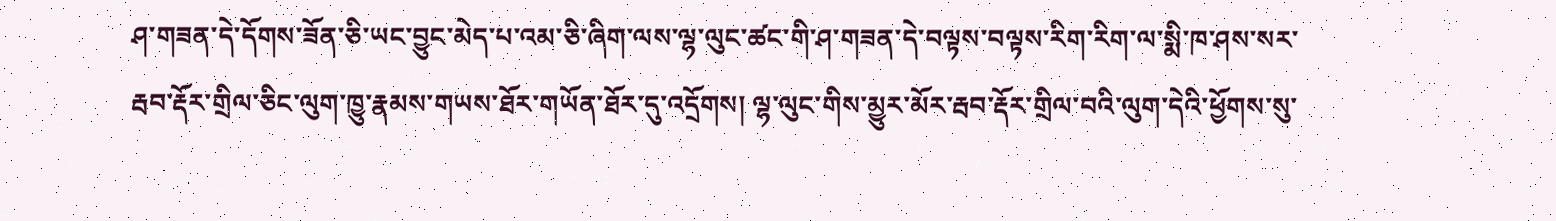ཤ་གཟན་དེ་དོགས་ཟོན་ཅི་ཡང་བྱུང་མེད་པ་འམ་ཅི་ཞིག་ལས་ལྷ་ལུང་ཚང་གི་ཤ་གཟན་དེ་བལྟས་བལྟས་རིག་རིག་ལ་སྨི་ཁ་ཤས་སར་རྦབ་རྡོར་གྲིལ་ཅིང་ལུག་ཁྱུ་རྣམས་གཡས་ཐོར་གཡོན་ཐོར་དུ་འདྲོགས། ལྷ་ལུང་གིས་མྱུར་མོར་རྦབ་རྡོར་གྲིལ་བའི་ལུག་དེའི་ཕྱོགས་སུ་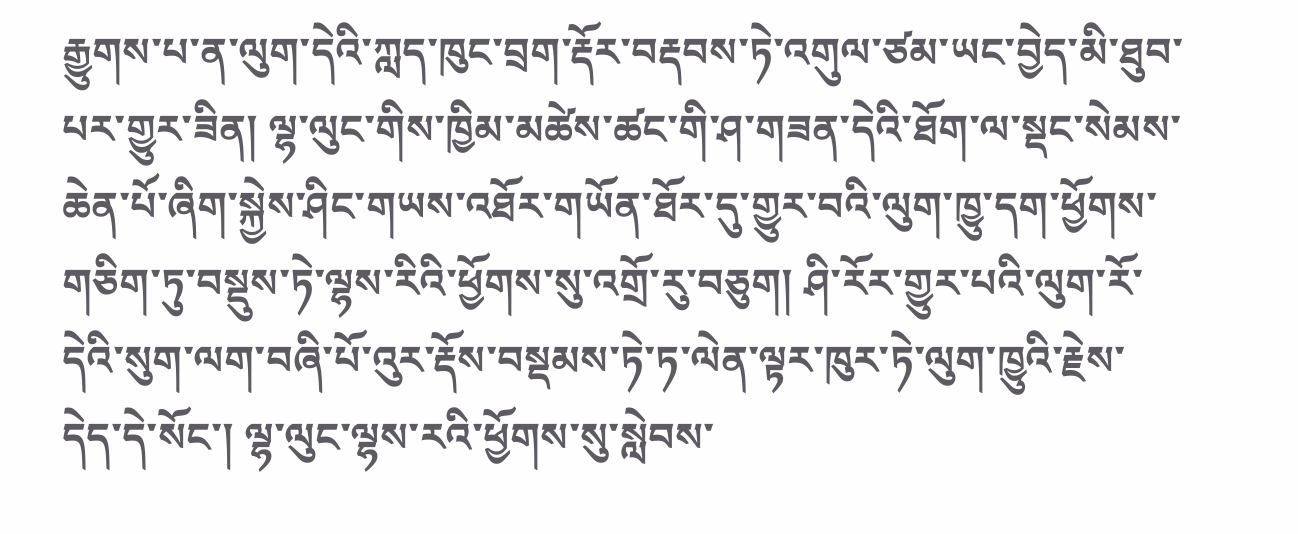རྒྱུགས་པ་ན་ལུག་དེའི་ཀླད་ཁུང་བྲག་རྡོར་བརྡབས་ཏེ་འགུལ་ཙམ་ཡང་བྱེད་མི་ཐུབ་པར་གྱུར་ཟིན། ལྷ་ལུང་གིས་ཁྱིམ་མཚེས་ཚང་གི་ཤ་གཟན་དེའི་ཐོག་ལ་སྡང་སེམས་ཆེན་པོ་ཞིག་སྐྱེས་ཤིང་གཡས་འཐོར་གཡོན་ཐོར་དུ་གྱུར་བའི་ལུག་ཁྱུ་དག་ཕྱོགས་གཅིག་ཏུ་བསྡུས་ཏེ་ལྷས་རིའི་ཕྱོགས་སུ་འགྲོ་རུ་བཅུག། ཤི་རོར་གྱུར་པའི་ལུག་རོ་དེའི་སུག་ལག་བཞི་པོ་འུར་རྡོས་བསྡམས་ཏེ་ཏ་ལེན་ལྟར་ཁུར་ཏེ་ལུག་ཁྱུའི་རྗེས་དེད་དེ་སོང་། ལྷ་ལུང་ལྷས་རའི་ཕྱོགས་སུ་སླེབས་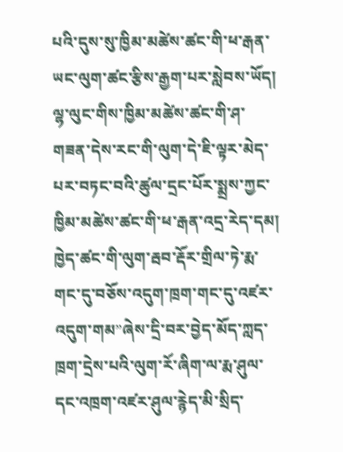པའི་དུས་སུ་ཁྱིམ་མཚེས་ཚང་གི་ཕ་རྒན་ཡང་ལུག་ཚང་རྩིས་རྒྱག་པར་སླེབས་ཡོད། ལྷ་ལུང་གིས་ཁྱིམ་མཚེས་ཚང་གི་ཤ་གཟན་དེས་རང་གི་ལུག་དེ་ཇི་ལྟར་མེད་པར་བཏང་བའི་ཚུལ་དྲང་པོར་སྨྲས་ཀྱང་ཁྱིམ་མཚེས་ཚང་གི་ཕ་རྒན་འདྲ་རེད་དམ། ཁྱེད་ཚང་གི་ལུག་རྦབ་རྡོར་གྲིལ་ཏེ་རྨ་གང་དུ་བཅོས་འདུག་ཁྲག་གང་དུ་འཛར་འདུག་གམ”ཞེས་དྲི་བར་བྱེད་མོད་ཀླད་ཁྲག་དྲེས་པའི་ལུག་རོ་ཞིག་ལ་རྨ་ཤུལ་དང་འཁྲག་འཛར་ཤུལ་རྙེད་མི་སྲིད་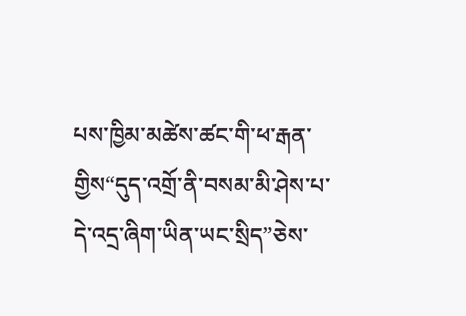པས་ཁྱིམ་མཚེས་ཚང་གི་ཕ་རྒན་གྱིས“དུད་འགྲོ་ནི་བསམ་མི་ཤེས་པ་དེ་འདྲ་ཞིག་ཡིན་ཡང་སྲིད”ཅེས་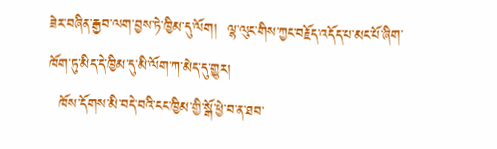ཟེར་བཞིན་རྒྱབ་ལག་བྱས་ཏེ་ཁྱིམ་དུ་ལོག།  ལྷ་ལུང་གིས་ཀྱང་བརྗོད་འདོད་པ་མང་པོ་ཞིག་ཁོག་ཏུ་མིད་དེ་ཁྱིམ་དུ་མི་ལོག་ཀ་མེད་དུ་གྱུར།
  ཁོས་དོགས་མི་བདེ་བའི་ངང་ཁྱིམ་གྱི་སྒོ་ཕྱེ་བ་ན་ཐབ་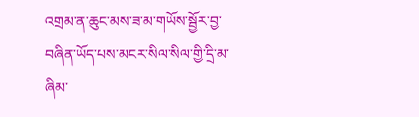འགྲམ་ན་ཆུང་མས་ཟ་མ་གཡོས་སྦྱོར་བྱ་བཞིན་ཡོད་པས་མངར་སིལ་སིལ་གྱི་དྲི་མ་ཞིམ་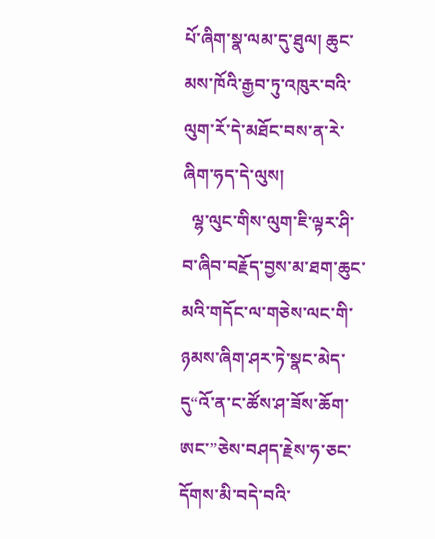པོ་ཞིག་སྣ་ལམ་དུ་ཐུལ། ཆུང་མས་ཁོའི་རྒྱབ་ཏུ་འཁུར་བའི་ལུག་རོ་དེ་མཐོང་བས་ན་རེ་ཞིག་ཧད་དེ་ལུས།
  ལྷ་ལུང་གིས་ལུག་ཇི་ལྟར་ཤི་བ་ཞིབ་བརྗོད་བྱས་མ་ཐག་ཆུང་མའི་གདོང་ལ་གཅེས་ལང་གི་ཉམས་ཞིག་ཤར་ཏེ་སྣང་མེད་དུ“འོ་ན་ང་ཚོས་ཤ་ཟོས་ཆོག་ཨང་”ཅེས་བཤད་རྗེས་ཧ་ཅང་དོགས་མི་བདེ་བའི་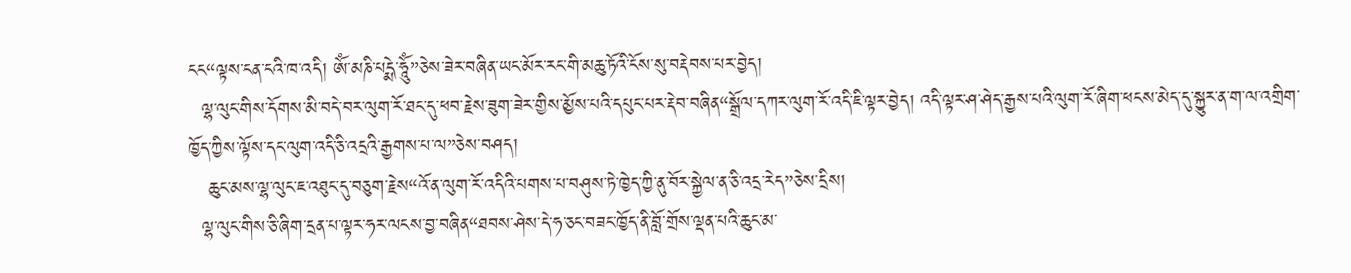ངང“ལྟས་ངན་ངའི་ཁ་འདི། ༀ་མཎི་པདྨེ་ཧཱོུཾ”ཅེས་ཟེར་བཞིན་ཡང་མོར་རང་གི་མཆུ་ཏོའི་ངོས་སུ་བརྡེབས་པར་བྱེད།
  ལྷ་ལུང་གིས་དོགས་མི་བདེ་བར་ལུག་རོ་ཐང་དུ་ཕབ་རྗེས་ཟུག་ཟེར་གྱིས་མྱོས་པའི་དཔུང་པར་རྡེབ་བཞིན“སྒྲོལ་དཀར་ལུག་རོ་འདི་ཇི་ལྟར་བྱེད། འདི་ལྟར་ཤ་ཤེད་རྒྱས་པའི་ལུག་རོ་ཞིག་ཕངས་མེད་དུ་སྐྱུར་ན་ག་ལ་འགྲིག་ཁྱོད་ཀྱིས་ལྟོས་དང་ལུག་འདི་ཅི་འདྲའི་རྒྱགས་པ་ལ”ཅེས་བཤད།
   ཆུང་མས་ལྷ་ལུང་ཇ་འཐུང་དུ་བཅུག་རྗེས“འོ་ན་ལུག་རོ་འདིའི་པགས་པ་བཤུས་ཏེ་ཁྱེད་ཀྱི་ནུ་བོར་སྐྱེལ་ན་ཅི་འདྲ་རེད”ཅེས་དྲིས།
  ལྷ་ལུང་གིས་ཅི་ཞིག་དྲན་པ་ལྟར་ཧར་ལངས་བྱ་བཞིན“ཐབས་ཤེས་དེ་ཧ་ཅང་བཟང་ཁྱོད་ནི་བློ་གྲོས་ལྡན་པའི་ཆུང་མ་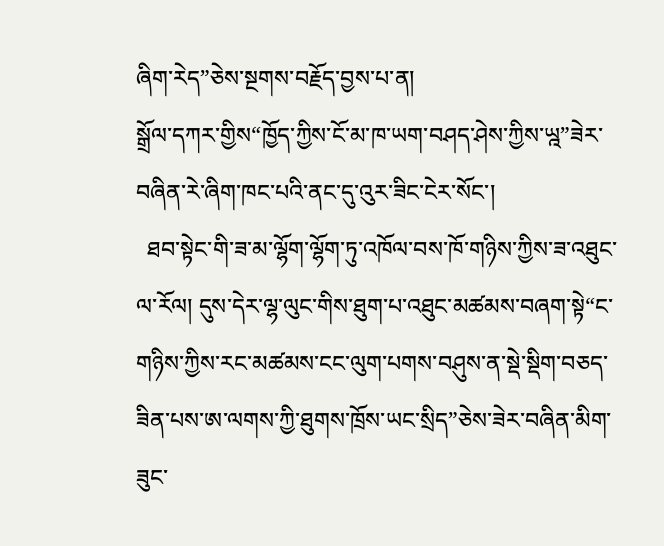ཞིག་རེད”ཅེས་སྔགས་བརྗོད་བྱས་པ་ན།
སྒྲོལ་དཀར་གྱིས“ཁྱོད་ཀྱིས་ངོ་མ་ཁ་ཡག་བཤད་ཤེས་ཀྱིས་ཡྰ”ཟེར་བཞིན་རེ་ཞིག་ཁང་པའི་ནང་དུ་འུར་ཟིང་ངེར་སོང་།
  ཐབ་སྟེང་གི་ཟ་མ་ལྷོག་ལྷོག་ཏུ་འཁོལ་བས་ཁོ་གཉིས་ཀྱིས་ཟ་འཐུང་ལ་རོལ། དུས་དེར་ལྷ་ལུང་གིས་ཐུག་པ་འཐུང་མཚམས་བཞག་སྟེ“ང་གཉིས་ཀྱིས་རང་མཚམས་ངང་ལུག་པགས་བཤུས་ན་སྡེ་སྡིག་བཅད་ཟིན་པས་ཨ་ལགས་ཀྱི་ཐུགས་ཁྲོས་ཡང་སྲིད”ཅེས་ཟེར་བཞིན་མིག་ཟུང་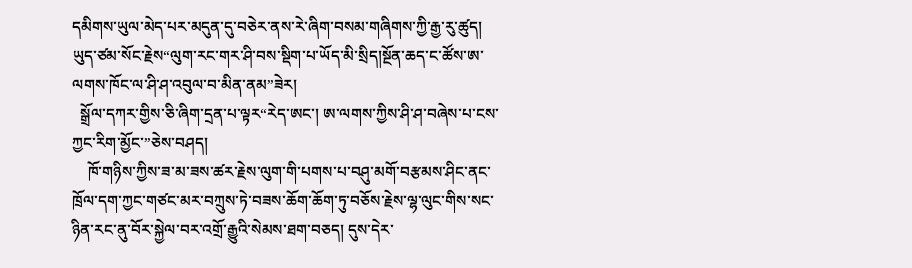དམིགས་ཡུལ་མེད་པར་མདུན་དུ་བཅེར་ནས་རེ་ཞིག་བསམ་གཞིགས་ཀྱི་རྒྱ་རུ་ཚུད། ཡུད་ཙམ་སོང་རྗེས“ལུག་རང་གར་ཤི་བས་སྡིག་པ་ཡོད་མི་སྲིད།སྔོན་ཆད་ང་ཚོས་ཨ་ལགས་ཁོང་ལ་ཤི་ཤ་འབུལ་བ་མིན་ནམ”ཟེར།
  སྒྲོལ་དཀར་གྱིས་ཅི་ཞིག་དྲན་པ་ལྟར“རེད་ཨང་། ཨ་ལགས་ཀྱིས་ཤི་ཤ་བཞེས་པ་ངས་ཀྱང་རིག་མྱོང་”ཅེས་བཤད།
    ཁོ་གཉིས་ཀྱིས་ཟ་མ་ཟས་ཚར་རྗེས་ལུག་གི་པགས་པ་བཤུ་མགོ་བརྩམས་ཤིང་ནང་ཁྲོལ་དག་ཀྱང་གཙང་མར་བཀྲུས་ཏེ་བཟས་ཆོག་ཆོག་ཏུ་བཅོས་རྗེས་ལྷ་ལུང་གིས་སང་ཉིན་རང་ནུ་བོར་སྐྱེལ་བར་འགྲོ་རྒྱུའི་སེམས་ཐག་བཅད། དུས་དེར་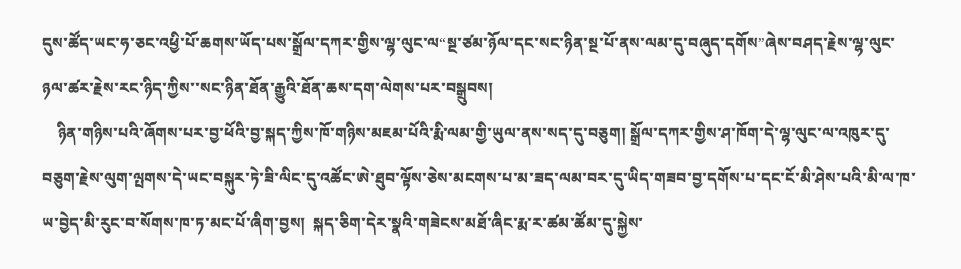དུས་ཚོད་ཡང་ཧ་ཅང་འཕྱི་པོ་ཆགས་ཡོད་པས་སྒྲོལ་དཀར་གྱིས་ལྷ་ལུང་ལ“སྔ་ཙམ་ཉོལ་དང་སང་ཉིན་སྔ་པོ་ནས་ལམ་དུ་བཞུད་དགོས”ཞེས་བཤད་རྗེས་ལྷ་ལུང་ཉལ་ཚར་རྗེས་རང་ཉིད་ཀྱིས་་སང་ཉིན་ཐོན་རྒྱུའི་ཐོན་ཆས་དག་ལེགས་པར་བསྒྲུབས།
    ཉིན་གཉིས་པའི་ཞོགས་པར་བྱ་ཕོའི་བྱ་སྐད་ཀྱིས་ཁོ་གཉིས་མཇམ་པོའི་རྨི་ལམ་གྱི་ཡུལ་ནས་སད་དུ་བཅུག། སྒྲོལ་དཀར་གྱིས་ཤ་ཁོག་དེ་ལྷ་ལུང་ལ་འཁུར་དུ་བཅུག་རྗེས་ལུག་ལྤགས་དེ་ཡང་བསྐུར་ཏེ་ཟི་ལིང་དུ་འཚོང་ཨེ་ཐུབ་ལྟོས་ཅེས་མངགས་པ་མ་ཟད་ལམ་བར་དུ་ཡིད་གཟབ་བྱ་དགོས་པ་དང་ངོ་མི་ཤེས་པའི་མི་ལ་ཁ་ཡ་བྱེད་མི་རུང་བ་སོགས་ཁ་ཏ་མང་པོ་ཞིག་བྱས།  སྐད་ཅིག་དེར་སྣའི་གཟེངས་མཐོ་ཞིང་རྨ་ར་ཚམ་ཚོམ་དུ་སྐྱེས་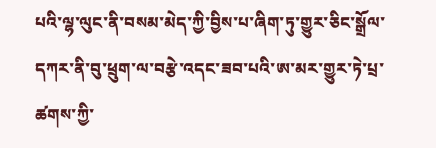པའི་ལྷ་ལུང་ནི་བསམ་མེད་ཀྱི་བྱིས་པ་ཞིག་ཏུ་གྱུར་ཅིང་སྒྲོལ་དཀར་ནི་བུ་ཕྲུག་ལ་བརྩེ་འདང་ཟབ་པའི་ཨ་མར་གྱུར་ཏེ་པྲ་ཚགས་ཀྱི་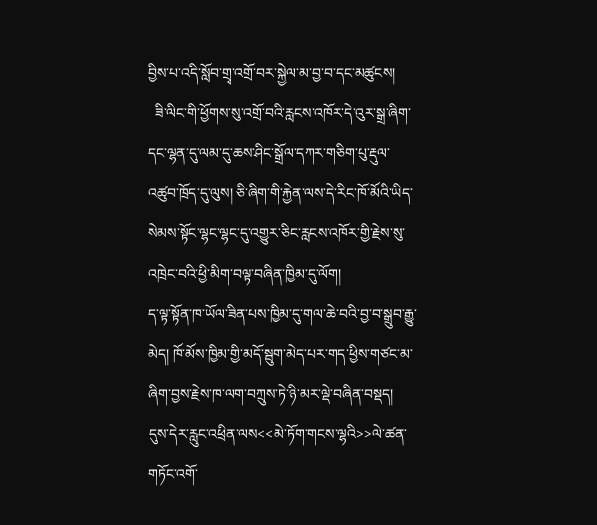བྱིས་པ་འདི་སློབ་གྲྭ་འགྲོ་བར་སྐྱེལ་མ་བྱ་བ་དང་མཚུངས།
  ཟི་ལིང་གི་ཕྱོགས་སུ་འགྲོ་བའི་རླངས་འཁོར་དེ་འུར་སྒྲ་ཞིག་དང་ལྷན་དུ་ལམ་དུ་ཆས་ཤིང་སྒྲོལ་དཀར་གཅིག་པུ་རྡུལ་འཚུབ་ཁྲོད་དུ་ལུས། ཅི་ཞིག་གི་རྐྱེན་ལས་དེ་རིང་ཁོ་མོའི་ཡིད་སེམས་སྟོང་ལྷང་ལྷང་དུ་འགྱུར་ཅིང་རླངས་འཁོར་གྱི་རྗེས་སུ་འཁྲེང་བའི་ཕྱི་མིག་བལྟ་བཞིན་ཁྱིམ་དུ་ལོག།
ད་ལྟ་སྟོན་ཁ་ཡོལ་ཟིན་པས་ཁྱིམ་དུ་གལ་ཆེ་བའི་བྱ་བ་སྒྲུབ་རྒྱུ་མེད། ཁོ་མོས་ཁྱིམ་གྱི་མདོ་སྦུག་མེད་པར་གད་ཕྱིས་གཙང་མ་ཞིག་བྱས་རྗེས་ཁ་ལག་བཀྲུས་ཏེ་ཉི་མར་ལྡེ་བཞིན་བསྡད། དུས་དེར་རླུང་འཕྲིན་ལས<<མེ་ཏོག་གངས་ལྷའི>>ལེ་ཚན་གཏོང་འགོ་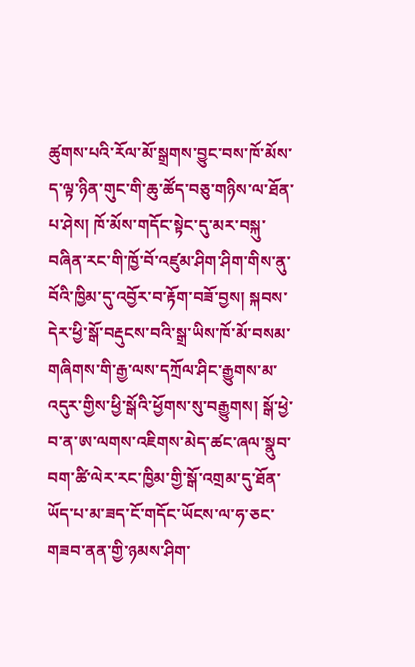ཚུགས་པའི་རོལ་མོ་སྒྲགས་བྱུང་བས་ཁོ་མོས་ད་ལྟ་ཉིན་གུང་གི་ཆུ་ཚོད་བཅུ་གཉིས་ལ་ཐོན་པ་ཤེས། ཁོ་མོས་གདོང་སྟེང་དུ་མར་བསྐུ་བཞིན་རང་གི་ཁྱོ་བོ་འཛུམ་ཤིག་ཤིག་གིས་ནུ་བོའི་ཁྱིམ་དུ་འབྱོར་བ་རྟོག་བཟོ་བྱས། སྐབས་དེར་ཕྱི་སྒོ་བརྡུངས་བའི་སྒྲ་ཡིས་ཁོ་མོ་བསམ་གཞིགས་གི་རྒྱ་ལས་དཀྲོལ་ཤིང་རྒྱུགས་མ་འདུར་གྱིས་ཕྱི་སྒོའི་ཕྱོགས་སུ་བརྒྱུགས། སྒོ་ཕྱེ་བ་ན་ཨ་ལགས་འཇིགས་མེད་ཚང་ཞལ་སྣུབ་བག་ཚི་ལེར་རང་ཁྱིམ་གྱི་སྒོ་འགྲམ་དུ་ཐོན་ཡོད་པ་མ་ཟད་ངོ་གདོང་ཡོངས་ལ་ཧ་ཅང་གཟབ་ནན་གྱི་ཉམས་ཤིག་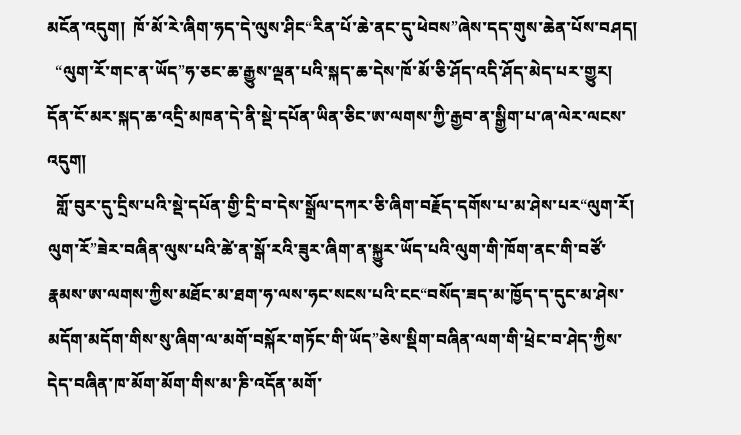མངོན་འདུག།  ཁོ་མོ་རེ་ཞིག་ཧད་དེ་ལུས་ཤིང“རིན་པོ་ཆེ་ནང་དུ་ཕེབས”ཞེས་དད་གུས་ཆེན་པོས་བཤད།
  “ལུག་རོ་གང་ན་ཡོད”ཧ་ཅང་ཆ་རྒྱུས་ལྡན་པའི་སྐད་ཆ་དེས་ཁོ་མོ་ཅི་ཤོད་འདི་ཤོད་མེད་པར་གྱུར། དོན་ངོ་མར་སྐད་ཆ་འདྲི་མཁན་དེ་ནི་སྡེ་དཔོན་ཡིན་ཅིང་ཨ་ལགས་ཀྱི་རྒྱབ་ན་སྒྱིག་པ་ཞ་ལེར་ལངས་འདུག།
  གློ་བུར་དུ་དྲིས་པའི་སྡེ་དཔོན་གྱི་དྲི་བ་དེས་སྒྲོལ་དཀར་ཅི་ཞིག་བརྗོད་དགོས་པ་མ་ཤེས་པར“ལུག་རོ། ལུག་རོ”ཟེར་བཞིན་ལུས་པའི་ཚེ་ན་སྒོ་རའི་ཟུར་ཞིག་ན་སྐྱུར་ཡོད་པའི་ལུག་གི་ཁོག་ནང་གི་བཙོ་རྣམས་ཨ་ལགས་ཀྱིས་མཐོང་མ་ཐག་ཧ་ལས་ཧང་སངས་པའི་ངང“བསོད་ཟད་མ་ཁྱོད་ད་དུང་མ་ཤེས་མདོག་མདོག་གིས་སུ་ཞིག་ལ་མགོ་བསྐོར་གཏོང་གི་ཡོད”ཅེས་སྡིག་བཞིན་ལག་གི་ཕྲེང་བ་ཤེད་ཀྱིས་དེད་བཞིན་ཁ་མོག་མོག་གིས་མ་ཎི་འདོན་མགོ་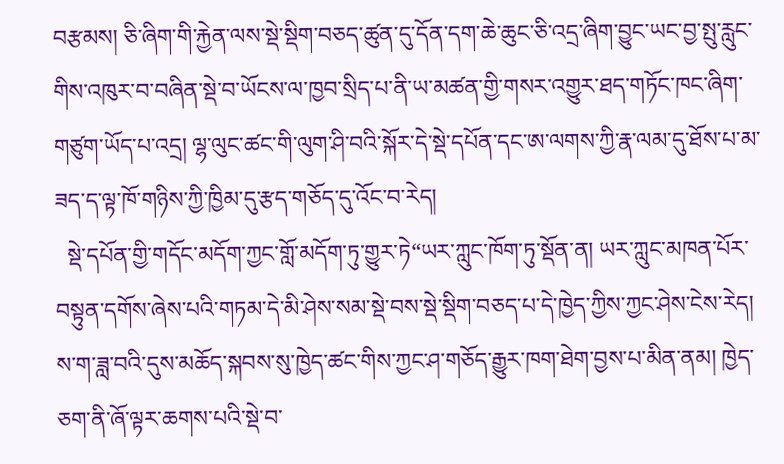བརྩམས། ཅི་ཞིག་གི་རྐྱེན་ལས་སྡེ་སྡིག་བཅད་ཚུན་དུ་དོན་དག་ཆེ་ཆུང་ཅི་འདྲ་ཞིག་བྱུང་ཡང་བྱ་སྤུ་རླུང་གིས་འཁུར་བ་བཞིན་སྡེ་བ་ཡོངས་ལ་ཁྱབ་སྲིད་པ་ནི་ཡ་མཚན་གྱི་གསར་འགྱུར་ཐད་གཏོང་ཁང་ཞིག་གཙུག་ཡོད་པ་འདྲ། ལྷ་ལུང་ཚང་གི་ལུག་ཤི་བའི་སྐོར་དེ་སྡེ་དཔོན་དང་ཨ་ལགས་ཀྱི་རྣ་ལམ་དུ་ཐོས་པ་མ་ཟད་ད་ལྟ་ཁོ་གཉིས་ཀྱི་ཁྱིམ་དུ་རྩད་གཅོད་དུ་འོང་བ་རེད།
  སྡེ་དཔོན་གྱི་གདོང་མདོག་ཀྱང་གློ་མདོག་ཏུ་གྱུར་ཏེ“ཡར་ཀླུང་ཁོག་ཏུ་སྡོན་ན། ཡར་ཀླུང་མཁན་པོར་བསྟུན་དགོས་ཞེས་པའི་གཏམ་དེ་མི་ཤེས་སམ་སྡེ་བས་སྡེ་སྡིག་བཅད་པ་དེ་ཁྱེད་ཀྱིས་ཀྱང་ཤེས་ངེས་རེད། ས་ག་ཟླ་བའི་དུས་མཆོད་སྐབས་སུ་ཁྱེད་ཚང་གིས་ཀྱང་ཤ་གཅོད་རྒྱུར་ཁག་ཐེག་བྱས་པ་མིན་ནམ། ཁྱེད་ཅག་ནི་ཞོ་ལྟར་ཆགས་པའི་སྡེ་བ་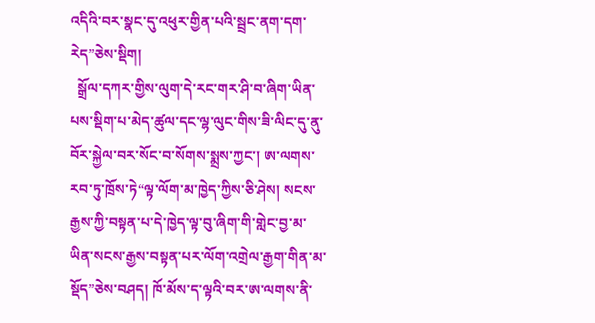འདིའི་བར་སྣང་དུ་འཕུར་གྱིན་པའི་སྦྲང་ནག་དག་རེད”ཅེས་སྡིག།
  སྒྲོལ་དཀར་གྱིས་ལུག་དེ་རང་གར་ཤི་བ་ཞིག་ཡིན་པས་སྡིག་པ་མེད་ཚུལ་དང་ལྷ་ལུང་གིས་ཟི་ལིང་དུ་ནུ་བོར་སྐྱེལ་བར་སོང་བ་སོགས་སྨྲས་ཀྱང་། ཨ་ལགས་རབ་ཏུ་ཁྲོས་ཏེ“ལྟ་ལོག་མ་ཁྱེད་ཀྱིས་ཅི་ཤེས། སངས་རྒྱས་ཀྱི་བསྟན་པ་དེ་ཁྱེད་ལྟ་བུ་ཞིག་གི་གླེང་བྱ་མ་ཡིན་སངས་རྒྱས་བསྟན་པར་ལོག་འགྲེལ་རྒྱག་གིན་མ་སྡོད”ཅེས་བཤད། ཁོ་མོས་ད་ལྟའི་བར་ཨ་ལགས་ནི་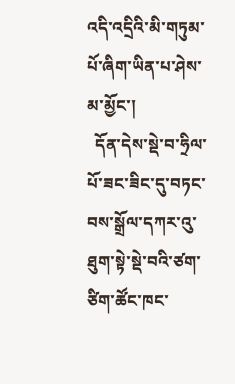འདི་འདྲིའི་མི་གཏུམ་པོ་ཞིག་ཡིན་པ་ཤེས་མ་མྱོང་།
  དོན་དེས་སྡེ་བ་ཧྲིལ་པོ་ཟང་ཟིང་དུ་བཏང་བས་སྒྲོལ་དཀར་འུ་ཐུག་སྟེ་སྡེ་བའི་ཙག་ཙིག་ཚོང་ཁང་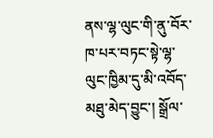ནས་ལྷ་ལུང་གི་ནུ་བོར་ཁ་པར་བཏང་སྟེ་ལྷ་ལུང་ཁྱིམ་དུ་མི་འབོད་མཐུ་མེད་བྱུང་། སྒྲོལ་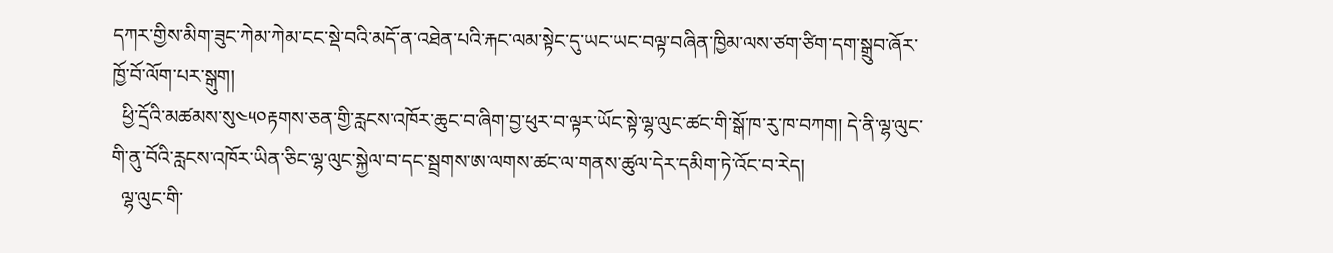དཀར་གྱིས་མིག་ཟུང་ཀེམ་ཀེམ་ངང་སྡེ་བའི་མདོ་ན་འཐེན་པའི་རྐང་ལམ་སྟེང་དུ་ཡང་ཡང་བལྟ་བཞིན་ཁྱིམ་ལས་ཙག་ཙིག་དག་སྒྲུབ་ཞོར་ཁྱོ་བོ་ལོག་པར་སྒུག།
  ཕྱི་དྲོའི་མཚམས་སུ༤༥༠རྟགས་ཅན་གྱི་རླངས་འཁོར་ཆུང་བ་ཞིག་བྱ་ཕུར་བ་ལྟར་ཡོང་སྟེ་ལྷ་ལུང་ཚང་གི་སྒོ་ཁ་རུ་ཁ་བཀག། དེ་ནི་ལྷ་ལུང་གི་ནུ་བོའི་རླངས་འཁོར་ཡིན་ཅིང་ལྷ་ལུང་སྐྱེལ་བ་དང་སྦྲགས་ཨ་ལགས་ཚང་ལ་གནས་ཚུལ་དེར་དམིག་ཏེ་འོང་བ་རེད།
  ལྷ་ལུང་གི་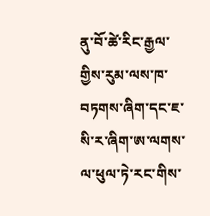ནུ་བོ་ཚེ་རིང་རྒྱལ་གྱིས་རུམ་ལས་ཁ་བཏགས་ཞིག་དང་ཇ་སི་ར་ཞིག་ཨ་ལགས་ལ་ཕུལ་ཏེ་རང་གིས་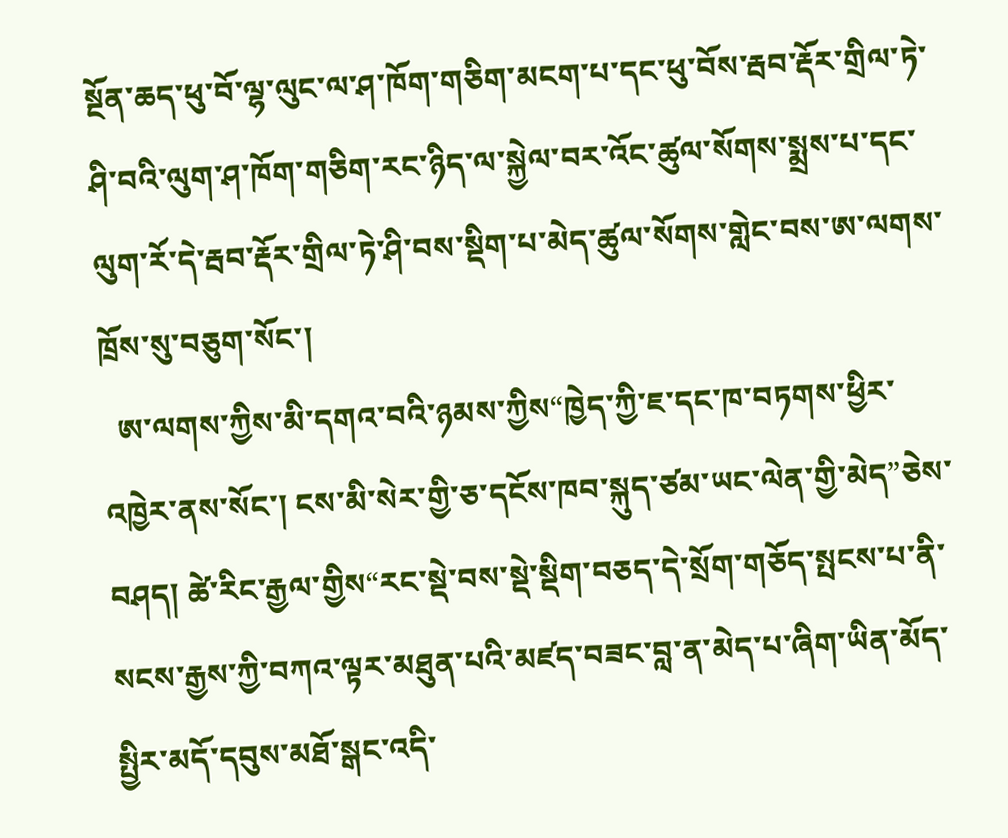སྔོན་ཆད་ཕུ་བོ་ལྷ་ལུང་ལ་ཤ་ཁོག་གཅིག་མངག་པ་དང་ཕུ་བོས་རྦབ་རྡོར་གྲིལ་ཏེ་ཤི་བའི་ལུག་ཤ་ཁོག་གཅིག་རང་ཉིད་ལ་སྐྱེལ་བར་འོང་ཚུལ་སོགས་སྨྲས་པ་དང་ལུག་རོ་དེ་རྦབ་རྡོར་གྲིལ་ཏེ་ཤི་བས་སྡིག་པ་མེད་ཚུལ་སོགས་གླེང་བས་ཨ་ལགས་ཁྲོས་སུ་བཅུག་སོང་།
  ཨ་ལགས་ཀྱིས་མི་དགའ་བའི་ཉམས་ཀྱིས“ཁྱེད་ཀྱི་ཇ་དང་ཁ་བཏགས་ཕྱིར་འཁྱེར་ནས་སོང་། ངས་མི་སེར་གྱི་ཅ་དངོས་ཁབ་སྐུད་ཙམ་ཡང་ལེན་གྱི་མེད”ཅེས་བཤད། ཚེ་རིང་རྒྱལ་གྱིས“རང་སྡེ་བས་སྡེ་སྡིག་བཅད་དེ་སྲོག་གཅོད་སྤངས་པ་ནི་སངས་རྒྱས་ཀྱི་བཀའ་ལྟར་མཐུན་པའི་མཛད་བཟང་བླ་ན་མེད་པ་ཞིག་ཡིན་མོད་སྤྱིར་མདོ་དབུས་མཐོ་སྒང་འདི་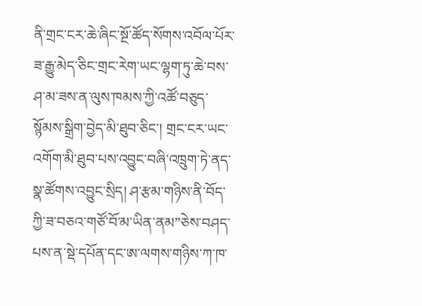ནི་གྲང་ངར་ཆེ་ཞིང་སྔོ་ཚོད་སོགས་འབོལ་པོར་ཟ་རྒྱུ་མེད་ཅིང་གྲང་རེག་ཡང་ལྷག་ཏུ་ཆེ་བས་ཤ་མ་ཟས་ན་ལུས་ཁམས་ཀྱི་འཚོ་བཅུད་སྙོམས་སྒྲིག་བྱེད་མི་ཐུབ་ཅིང་། གྲང་ངར་ཡང་འགོག་མི་ཐུབ་པས་འབྱུང་བཞི་འཁྲུག་ཏེ་ནད་སྣ་ཚོགས་འབྱུང་སྲིད། ཤ་རྩམ་གཉིས་ནི་བོད་ཀྱི་ཟ་བཅའ་གཙོ་བོ་མ་ཡིན་ནམ”ཅེས་བཤད་པས་ན་སྡེ་དཔོན་དང་ཨ་ལགས་གཉིས་ཀ་ཁ་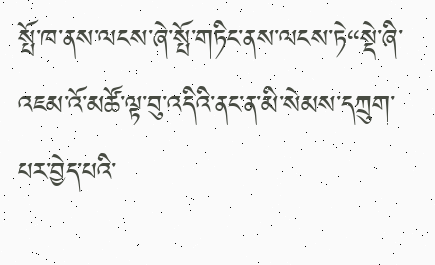སྤོ་ཁ་ནས་ལངས་ཞེ་སྤོ་གཏིང་ནས་ལངས་ཏེ“སྡེ་ཞི་འཇམ་འོ་མཚོ་ལྟ་བུ་འདིའི་ནང་ན་མི་སེམས་དཀྲུག་པར་བྱེད་པའི་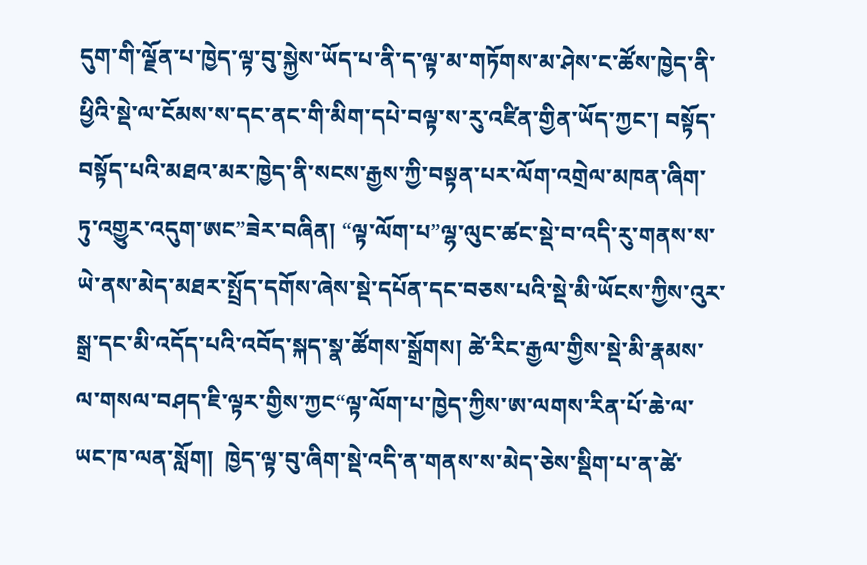དུག་གི་ལྗོན་པ་ཁྱེད་ལྟ་བུ་སྐྱེས་ཡོད་པ་ནི་ད་ལྟ་མ་གཏོགས་མ་ཤེས་ང་ཚོས་ཁྱེད་ནི་ཕྱིའི་སྡེ་ལ་ངོམས་ས་དང་ནང་གི་མིག་དཔེ་བལྟ་ས་རུ་འཛིན་གྱིན་ཡོད་ཀྱང་། བསྟོད་བསྟོད་པའི་མཐའ་མར་ཁྱེད་ནི་སངས་རྒྱས་ཀྱི་བསྟན་པར་ལོག་འགྲེལ་མཁན་ཞིག་ཏུ་འགྱུར་འདུག་ཨང”ཟེར་བཞིན། “ལྟ་ལོག་པ”ལྷ་ལུང་ཚང་སྡེ་བ་འདི་རུ་གནས་ས་ཡེ་ནས་མེད་མཐར་སྤྲོད་དགོས་ཞེས་སྡེ་དཔོན་དང་བཅས་པའི་སྡེ་མི་ཡོངས་ཀྱིས་འུར་སྒྲ་དང་མི་འདོད་པའི་འབོད་སྐད་སྣ་ཚོགས་སྒྲོགས། ཚེ་རིང་རྒྱལ་གྱིས་སྡེ་མི་རྣམས་ལ་གསལ་བཤད་ཇི་ལྟར་གྱིས་ཀྱང“ལྟ་ལོག་པ་ཁྱེད་ཀྱིས་ཨ་ལགས་རིན་པོ་ཆེ་ལ་ཡང་ཁ་ལན་སློག།  ཁྱེད་ལྟ་བུ་ཞིག་སྡེ་འདི་ན་གནས་ས་མེད་ཅེས་སྡིག་པ་ན་ཚེ་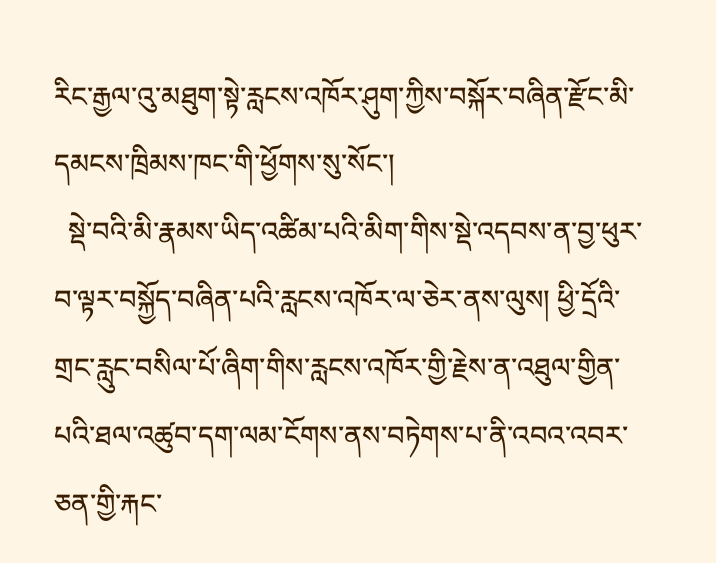རིང་རྒྱལ་འུ་མཐུག་སྟེ་རླངས་འཁོར་ཤུག་ཀྱིས་བསྐོར་བཞིན་རྫོང་མི་དམངས་ཁྲིམས་ཁང་གི་ཕྱོགས་སུ་སོང་།
  སྡེ་བའི་མི་རྣམས་ཡིད་འཚིམ་པའི་མིག་གིས་སྡེ་འདབས་ན་བྱ་ཕུར་བ་ལྟར་བསྐྱོད་བཞིན་པའི་རླངས་འཁོར་ལ་ཅེར་ནས་ལུས། ཕྱི་དྲོའི་གྲང་རླུང་བསིལ་པོ་ཞིག་གིས་རླངས་འཁོར་གྱི་རྗེས་ན་འཐུལ་གྱིན་པའི་ཐལ་འཚུབ་དག་ལམ་ངོགས་ནས་བཏེགས་པ་ནི་འབའ་འབར་ཅན་གྱི་རྐང་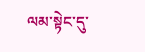ལམ་སྟེང་དུ་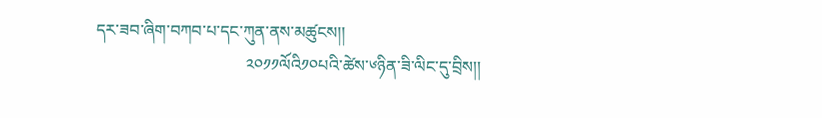དར་ཟབ་ཞིག་བཀབ་པ་དང་ཀུན་ནས་མཚུངས།།
                                    ༢༠༡༡ལོའི༡༠པའི་ཚེས་༦ཉིན་ཟི་ལིང་དུ་བྲིས།།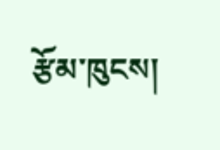རྩོམ་ཁུངས།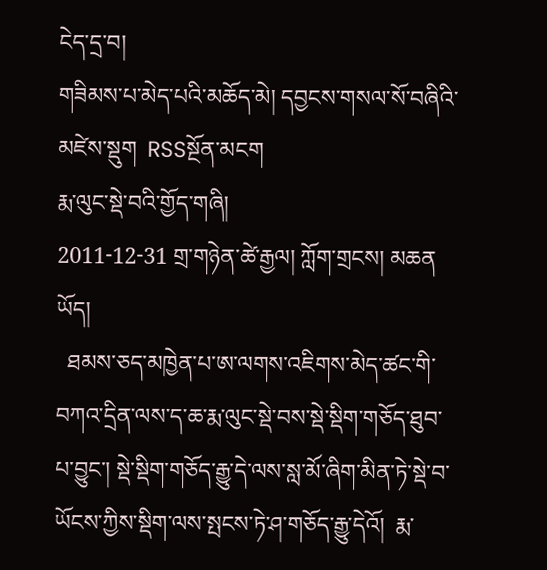ངེད་དྲ་བ།
གཟིམས་པ་མེད་པའི་མཆོད་མེ། དབྱངས་གསལ་སོ་བཞིའི་མཛེས་སྡུག  RSSསྔོན་མངག
རྨ་ལུང་སྡེ་བའི་གྱོད་གཞི།
2011-12-31 གྲ་གཉེན་ཚེ་རྒྱལ། ཀློག་གྲངས། མཆན ཡོད།
  ཐམས་ཅད་མཁྱེན་པ་ཨ་ལགས་འཇིགས་མེད་ཚང་གི་བཀའ་དྲིན་ལས་ད་ཆ་རྨ་ལུང་སྡེ་བས་སྡེ་སྡིག་གཅོད་ཐུབ་པ་བྱུང་། སྡེ་སྡིག་གཅོད་རྒྱུ་དེ་ལས་སླ་མོ་ཞིག་མིན་ཏེ་སྡེ་བ་ཡོངས་ཀྱིས་སྡིག་ལས་སྤངས་ཏེ་ཤ་གཅོད་རྒྱུ་དེའོ།  རྨ་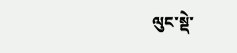ལུང་སྡེ་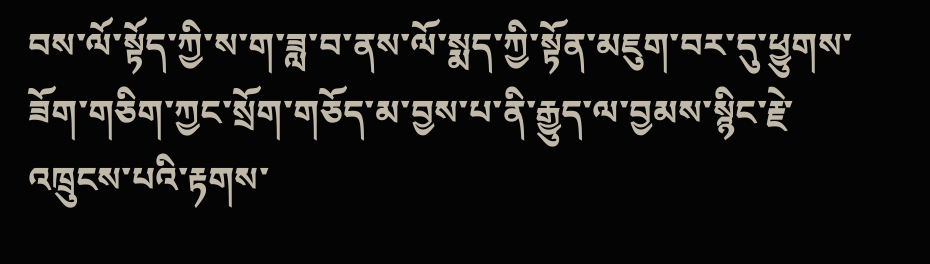བས་ལོ་སྟོད་ཀྱི་ས་ག་ཟླ་བ་ནས་ལོ་སྨད་ཀྱི་སྟོན་མཇུག་བར་དུ་ཕྱུགས་ཟོག་གཅིག་ཀྱང་སྲོག་གཅོད་མ་བྱས་པ་ནི་རྒྱུད་ལ་བྱམས་སྙིང་རྗེ་འཁྲུངས་པའི་རྟགས་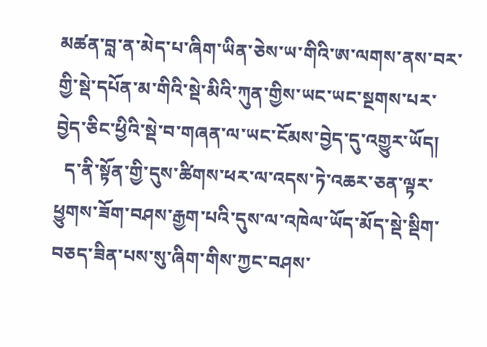མཚན་བླ་ན་མེད་པ་ཞིག་ཡིན་ཅེས་ཡ་གིའི་ཨ་ལགས་ནས་བར་གྱི་སྡེ་དཔོན་མ་གིའི་སྡེ་མིའི་ཀུན་གྱིས་ཡང་ཡང་སྔགས་པར་བྱེད་ཅིང་ཕྱིའི་སྡེ་བ་གཞན་ལ་ཡང་ངོམས་བྱེད་དུ་འགྱུར་ཡོད།
  ད་ནི་སྟོན་གྱི་དུས་ཚིགས་ཕར་ལ་འདས་ཏེ་འཆར་ཅན་ལྟར་ཕྱུགས་ཟོག་བཤས་རྒྱག་པའི་དུས་ལ་འཁེལ་ཡོད་མོད་སྡེ་སྡིག་བཅད་ཟིན་པས་སུ་ཞིག་གིས་ཀྱང་བཤས་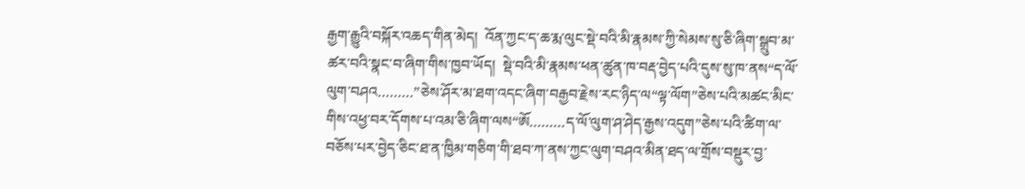རྒྱག་རྒྱུའི་བསྐོར་འཆད་གིན་མེད།  འོན་ཀྱང་ད་ཆ་རྨ་ལུང་སྡེ་བའི་མི་རྣམས་ཀྱི་སེམས་སུ་ཅི་ཞིག་སྒྲུབ་མ་ཚར་བའི་སྣང་བ་ཞིག་གིས་ཁྱབ་ཡོད།  སྡེ་བའི་མི་རྣམས་ཕན་ཚུན་ཁ་བརྡ་བྱེད་པའི་དུས་སུ་ཁ་ནས“ད་ལོ་ལུག་བཤའ………”ཅེས་ཤོར་མ་ཐག་འདང་ཞིག་བརྒྱབ་རྗེས་རང་ཉིད་ལ“ལྟ་ལོག”ཅེས་པའི་མཚང་མིང་གིས་འཕྱ་བར་དོགས་པ་འམ་ཅི་ཞིག་ལས“ཨོ………ད་ལོ་ལུག་ཤ་ཤེད་རྒྱས་འདུག”ཅེས་པའི་ཚིག་ལ་བཅོས་པར་བྱེད་ཅིང་ཐ་ན་ཁྱིམ་གཅིག་གི་ཐབ་ཀ་ནས་ཀྱང་ལུག་བཤའ་མིན་ཐད་ལ་གྲོས་བསྡུར་བྱ་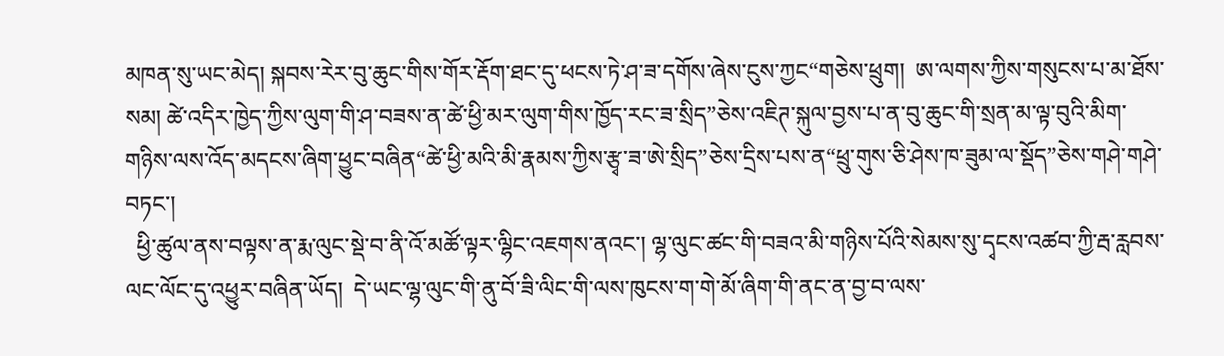མཁན་སུ་ཡང་མེད། སྐབས་རེར་བུ་ཆུང་གིས་གོར་རྡོག་ཐང་དུ་ཕངས་ཏེ་ཤ་ཟ་དགོས་ཞེས་ངུས་ཀྱང“གཅེས་ཕྲུག།  ཨ་ལགས་ཀྱིས་གསུངས་པ་མ་ཐོས་སམ། ཚེ་འདིར་ཁྱེད་ཀྱིས་ལུག་གི་ཤ་བཟས་ན་ཚེ་ཕྱི་མར་ལུག་གིས་ཁྱོད་རང་ཟ་སྲིད”ཅེས་འཇིཊ་སྐུལ་བྱས་པ་ན་བུ་ཆུང་གི་སྲན་མ་ལྟ་བུའི་མིག་གཉིས་ལས་འོད་མདངས་ཞིག་ཕྱུང་བཞིན“ཚེ་ཕྱི་མའི་མི་རྣམས་ཀྱིས་རྩྭ་ཟ་ཨེ་སྲིད”ཅེས་དྲིས་པས་ན“ཕྲུ་གུས་ཅི་ཤེས་ཁ་ཟུམ་ལ་སྡོད”ཅེས་གཤེ་གཤེ་བཏང་།
  ཕྱི་ཚུལ་ནས་བལྟས་ན་རྨ་ལུང་སྡེ་བ་ནི་འོ་མཚོ་ལྟར་ལྷིང་འཇགས་ནའང་། ལྷ་ལུང་ཚང་གི་བཟའ་མི་གཉིས་པོའི་སེམས་སུ་དྭངས་འཚབ་ཀྱི་རྦ་རླབས་ལང་ལོང་དུ་འཕྱུར་བཞིན་ཡོད།  དེ་ཡང་ལྷ་ལུང་གི་ནུ་བོ་ཟི་ལིང་གི་ལས་ཁུངས་ག་གེ་མོ་ཞིག་གི་ནང་ན་བྱ་བ་ལས་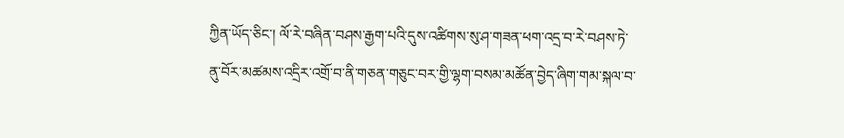ཀྱིན་ཡོད་ཅིང་། ལོ་རེ་བཞིན་བཤས་རྒྱག་པའི་དུས་འཚིགས་སུ་ཤ་གཟན་ཕག་འདྲ་བ་རེ་བཤས་ཏེ་ནུ་བོར་མཚམས་འདྲིར་འགྲོ་བ་ནི་གཅན་གཅུང་བར་གྱི་ལྷག་བསམ་མཚོན་བྱེད་ཞིག་གམ་སྐལ་བ་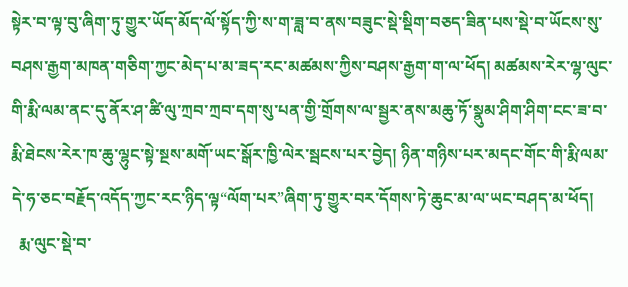སྟེར་བ་ལྟ་བུ་ཞིག་ཏུ་གྱུར་ཡོད་མོད་ལོ་སྟོད་ཀྱི་ས་ག་ཟླ་བ་ནས་བཟུང་སྡེ་སྡིག་བཅད་ཟིན་པས་སྡེ་བ་ཡོངས་སུ་བཤས་རྒྱག་མཁན་གཅིག་ཀྱང་མེད་པ་མ་ཟད་རང་མཚམས་ཀྱིས་བཤས་རྒྱག་ག་ལ་ཕོད། མཚམས་རེར་ལྷ་ལུང་གི་རྨི་ལམ་ནང་དུ་ནོར་ཤ་ཚི་ལུ་ཀྲབ་ཀྲབ་དག་སུ་པན་གྱི་གྲོགས་ལ་སྦྱར་ནས་མཆུ་ཏོ་སྣུམ་ཤིག་ཤིག་ངང་ཟ་བ་རྨི་ཐེངས་རེར་ཁ་ཆུ་ལྷུང་སྟེ་སྔས་མགོ་ཡང་སྒོར་ཁྱི་ལེར་སྦངས་པར་བྱེད། ཉིན་གཉིས་པར་མདང་གོང་གི་རྨི་ལམ་དེ་ཧ་ཅང་བརྗོད་འདོད་ཀྱང་རང་ཉིད་ལྟ“ལོག་པར”ཞིག་ཏུ་གྱུར་བར་དོགས་ཏེ་ཆུང་མ་ལ་ཡང་བཤད་མ་ཕོད།
  རྨ་ལུང་སྡེ་བ་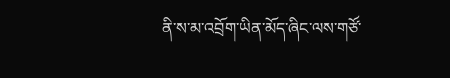ནི་ས་མ་འབྲོག་ཡིན་མོད་ཞིང་ལས་གཙོ་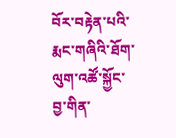བོར་བརྟེན་པའི་རྨང་གཞིའི་ཐོག་ལུག་འཚོ་སྐྱོང་བྱ་གིན་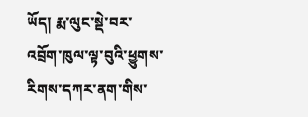ཡོད། རྨ་ལུང་སྡེ་བར་འབྲོག་ཁུལ་ལྟ་བུའི་ཕྱུགས་རིགས་དཀར་ནག་གིས་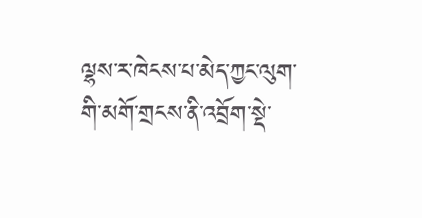ལྷས་ར་ཁེངས་པ་མེད་ཀྱང་ལུག་གི་མགོ་གྲངས་ནི་འབྲོག་སྡེ་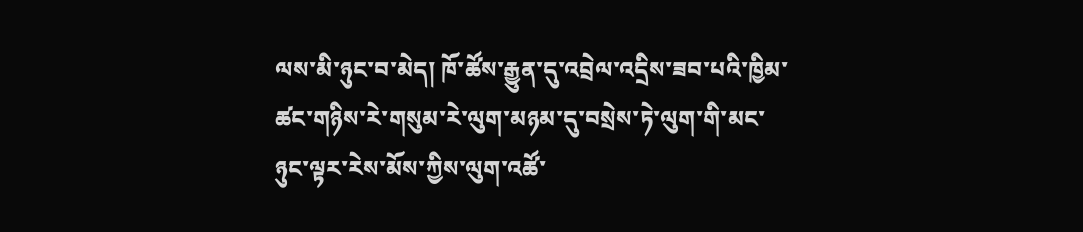ལས་མི་ཉུང་བ་མེད། ཁོ་ཚོས་རྒྱུན་དུ་འབྲེལ་འདྲིས་ཟབ་པའི་ཁྱིམ་ཚང་གཉིས་རེ་གསུམ་རེ་ལུག་མཉམ་དུ་བསྲེས་ཏེ་ལུག་གི་མང་ཉུང་ལྟར་རེས་མོས་ཀྱིས་ལུག་འཚོ་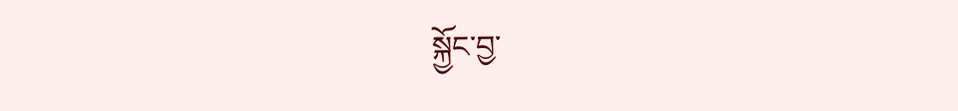སྐྱོང་བྱ་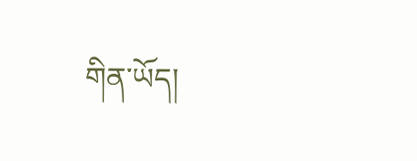གིན་ཡོད།